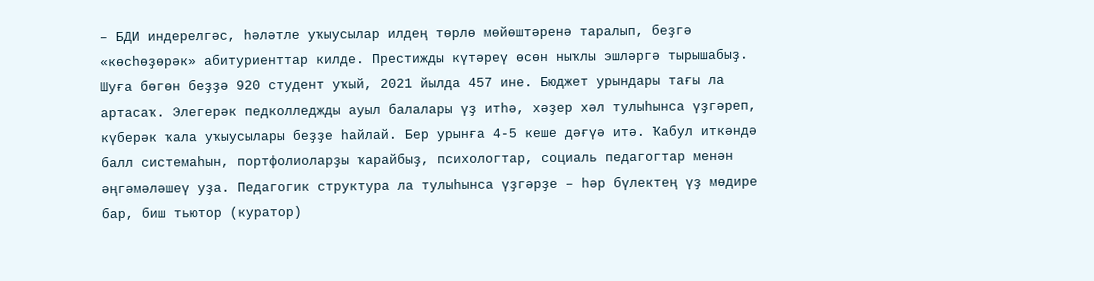– БДИ индерелгәс, һәләтле уҡыусылар илдең төрлө мөйөштәренә таралып, беҙгә «көсһөҙөрәк» абитуриенттар килде. Престижды күтәреү өсөн ныҡлы эшләргә тырышабыҙ. Шуға бөгөн беҙҙә 920 студент уҡый, 2021 йылда 457 ине. Бюджет урындары тағы ла артасаҡ. Элегерәк педколледжды ауыл балалары үҙ итһә, хәҙер хәл тулыһынса үҙгәреп, күберәк ҡала уҡыусылары беҙҙе һайлай. Бер урынға 4-5 кеше дәғүә итә. Ҡабул иткәндә балл системаһын, портфолиоларҙы ҡарайбыҙ, психологтар, социаль педагогтар менән әңгәмәләшеү уҙа. Педагогик структура ла тулыһынса үҙгәрҙе – һәр бүлектең үҙ мөдире бар, биш тьютор (куратор)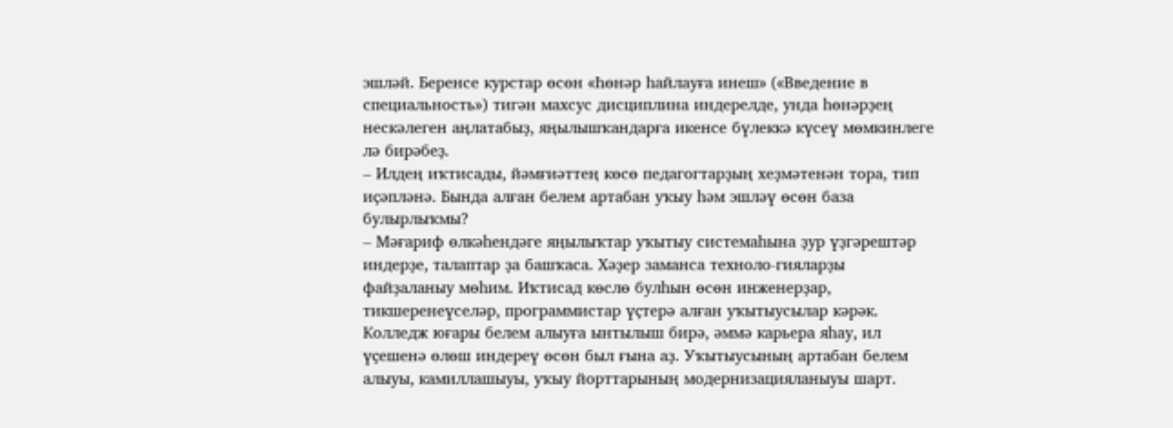эшләй. Беренсе курстар өсөн «Һөнәр һайлауға инеш» («Введение в специальность») тигән махсус дисциплина индерелде, унда һөнәрҙең нескәлеген аңлатабыҙ, яңылышҡандарға икенсе бүлеккә күсеү мөмкинлеге лә бирәбеҙ.
– Илдең иҡтисады, йәмғиәттең көсө педагогтарҙың хеҙмәтенән тора, тип иҫәпләнә. Бында алған белем артабан уҡыу һәм эшләү өсөн база булырлыҡмы?
– Мәғариф өлкәһендәге яңылыҡтар уҡытыу системаһына ҙур үҙгәрештәр индерҙе, талаптар ҙа башҡаса. Хәҙер заманса техноло-гияларҙы файҙаланыу мөһим. Иҡтисад көслө булһын өсөн инженерҙар, тикшеренеүселәр, программистар үҫтерә алған уҡытыусылар кәрәк. Колледж юғары белем алыуға ынтылыш бирә, әммә карьера яһау, ил үҫешенә өлөш индереү өсөн был ғына аҙ. Уҡытыусының артабан белем алыуы, камиллашыуы, уҡыу йорттарының модернизацияланыуы шарт.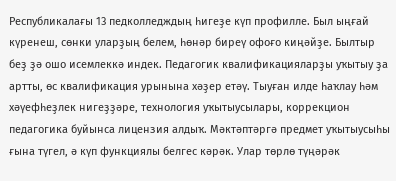Республикалағы 13 педколледждың һигеҙе күп профилле. Был ыңғай күренеш, сөнки уларҙың белем, һөнәр биреү офоғо киңәйҙе. Былтыр беҙ ҙә ошо исемлеккә индек. Педагогик квалификацияларҙы уҡытыу ҙа артты, өс квалификация урынына хәҙер етәү. Тыуған илде һаҡлау һәм хәүефһеҙлек нигеҙҙәре, технология уҡытыусылары, коррекцион педагогика буйынса лицензия алдыҡ. Мәктәптәргә предмет уҡытыусыһы ғына түгел, ә күп функциялы белгес кәрәк. Улар төрлө түңәрәк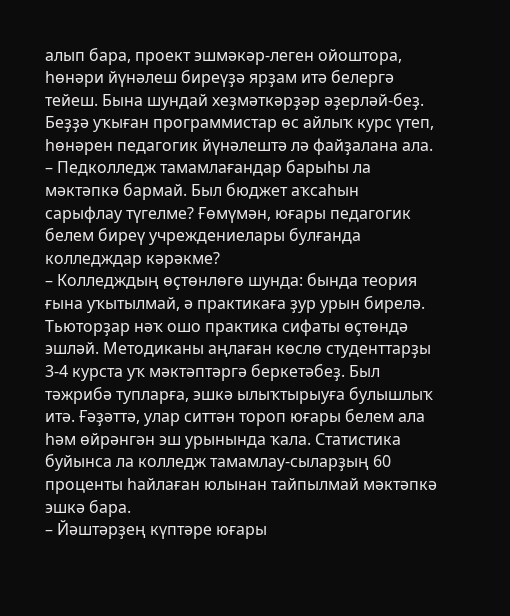алып бара, проект эшмәкәр-леген ойоштора, һөнәри йүнәлеш биреүҙә ярҙам итә белергә тейеш. Бына шундай хеҙмәткәрҙәр әҙерләй-беҙ. Беҙҙә уҡыған программистар өс айлыҡ курс үтеп, һөнәрен педагогик йүнәлештә лә файҙалана ала.
– Педколледж тамамлағандар барыһы ла мәктәпкә бармай. Был бюджет аҡсаһын сарыфлау түгелме? Ғөмүмән, юғары педагогик белем биреү учреждениелары булғанда колледждар кәрәкме?
– Колледждың өҫтөнлөгө шунда: бында теория ғына уҡытылмай, ә практикаға ҙур урын бирелә. Тьюторҙар нәҡ ошо практика сифаты өҫтөндә эшләй. Методиканы аңлаған көслө студенттарҙы 3-4 курста уҡ мәктәптәргә беркетәбеҙ. Был тәжрибә тупларға, эшкә ылыҡтырыуға булышлыҡ итә. Ғәҙәттә, улар ситтән тороп юғары белем ала һәм өйрәнгән эш урынында ҡала. Статистика буйынса ла колледж тамамлау-сыларҙың 60 проценты һайлаған юлынан тайпылмай мәктәпкә эшкә бара.
– Йәштәрҙең күптәре юғары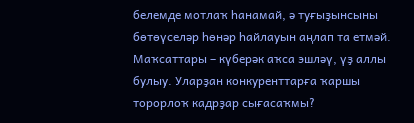белемде мотлаҡ һанамай, ә туғыҙынсыны бөтөүселәр һөнәр һайлауын аңлап та етмәй. Маҡсаттары – күберәк аҡса эшләү, үҙ аллы булыу. Уларҙан конкуренттарға ҡаршы торорлоҡ кадрҙар сығасаҡмы?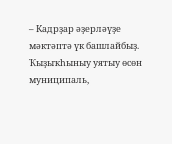– Кадрҙар әҙерләүҙе мәктәптә үк башлайбыҙ. Ҡыҙыҡһыныу уятыу өсөн муниципаль,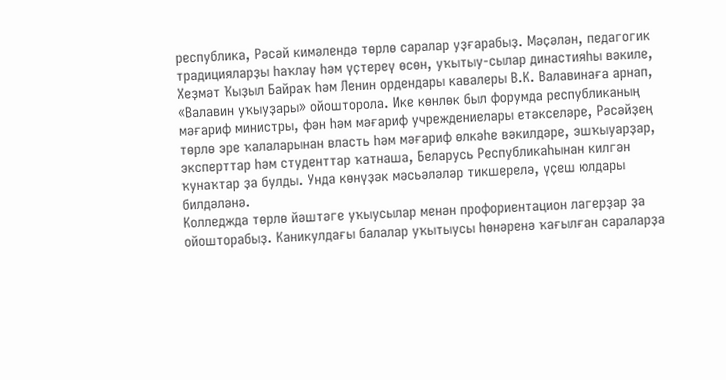республика, Рәсәй кимәлендә төрлө саралар уҙғарабыҙ. Мәҫәлән, педагогик традицияларҙы һаҡлау һәм үҫтереү өсөн, уҡытыу-сылар династияһы вәкиле, Хеҙмәт Ҡыҙыл Байраҡ һәм Ленин ордендары кавалеры В.К. Валавинаға арнап, «Валавин уҡыуҙары» ойошторола. Ике көнлөк был форумда республиканың мәғариф министры, фән һәм мәғариф учреждениелары етәкселәре, Рәсәйҙең төрлө эре ҡалаларынан власть һәм мәғариф өлкәһе вәкилдәре, эшҡыуарҙар, эксперттар һәм студенттар ҡатнаша, Беларусь Республикаһынан килгән ҡунаҡтар ҙа булды. Унда көнүҙәк мәсьәләләр тикшерелә, үҫеш юлдары билдәләнә.
Колледжда төрлө йәштәге уҡыусылар менән профориентацион лагерҙар ҙа ойошторабыҙ. Каникулдағы балалар уҡытыусы һөнәренә ҡағылған сараларҙа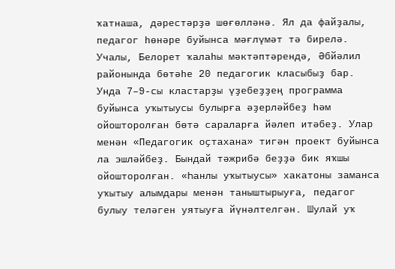ҡатнаша, дәрестәрҙә шөғөлләнә. Ял да файҙалы, педагог һөнәре буйынса мәғлүмәт тә бирелә. Учалы, Белорет ҡалаһы мәктәптәрендә, Әбйәлил районында бөтәһе 20 педагогик класыбыҙ бар. Унда 7–9-сы кластарҙы үҙебеҙҙең программа буйынса уҡытыусы булырға әҙерләйбеҙ һәм ойошторолған бөтә сараларға йәлеп итәбеҙ. Улар менән «Педагогик оҫтахана» тигән проект буйынса ла эшләйбеҙ. Бындай тәжрибә беҙҙә бик яҡшы ойошторолған. «Һанлы уҡытыусы» хакатоны заманса уҡытыу алымдары менән таныштырыуға, педагог булыу теләген уятыуға йүнәлтелгән. Шулай уҡ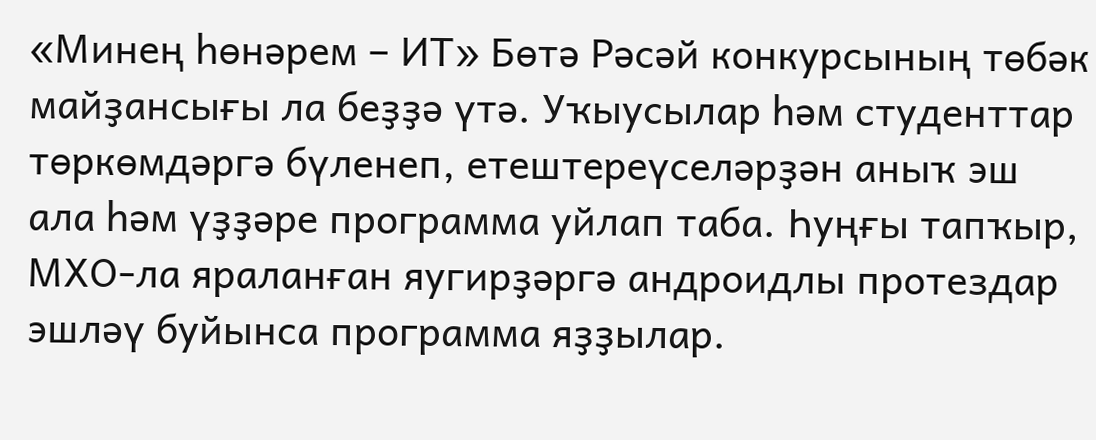«Минең һөнәрем – ИТ» Бөтә Рәсәй конкурсының төбәк майҙансығы ла беҙҙә үтә. Уҡыусылар һәм студенттар төркөмдәргә бүленеп, етештереүселәрҙән аныҡ эш ала һәм үҙҙәре программа уйлап таба. Һуңғы тапҡыр, МХО-ла яраланған яугирҙәргә андроидлы протездар эшләү буйынса программа яҙҙылар.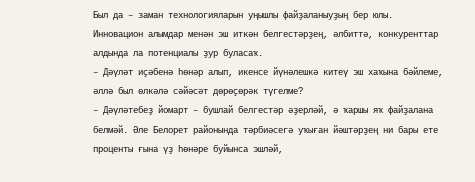Был да – заман технологияларын уңышлы файҙаланыуҙың бер юлы. Инновацион алымдар менән эш иткән белгестәрҙең, әлбиттә, конкуренттар алдында ла потенциалы ҙур буласаҡ.
– Дәүләт иҫәбенә һөнәр алып, икенсе йүнәлешкә китеү эш хаҡына бәйлеме, әллә был өлкәлә сәйәсәт дөрөҫөрәк түгелме?
– Дәүләтебеҙ йомарт – бушлай белгестәр әҙерләй, ә ҡаршы яҡ файҙалана белмәй. Әле Белорет районында тәрбиәсегә уҡыған йәштәрҙең ни бары ете проценты ғына үҙ һөнәре буйынса эшләй,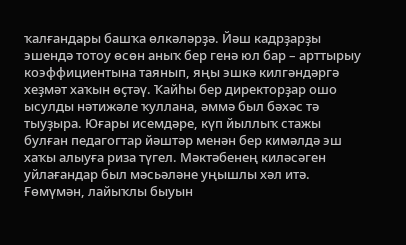ҡалғандары башҡа өлкәләрҙә. Йәш кадрҙарҙы эшендә тотоу өсөн аныҡ бер генә юл бар – арттырыу коэффициентына таянып, яңы эшкә килгәндәргә хеҙмәт хаҡын өҫтәү. Ҡайһы бер директорҙар ошо ысулды нәтижәле ҡуллана, әммә был бәхәс тә тыуҙыра. Юғары исемдәре, күп йыллыҡ стажы булған педагогтар йәштәр менән бер кимәлдә эш хаҡы алыуға риза түгел. Мәктәбенең киләсәген уйлағандар был мәсьәләне уңышлы хәл итә. Ғөмүмән, лайыҡлы быуын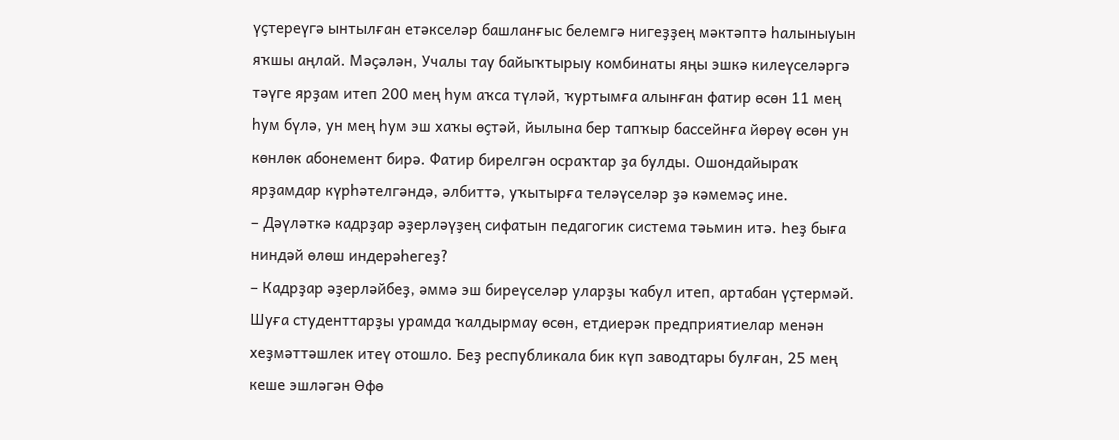үҫтереүгә ынтылған етәкселәр башланғыс белемгә нигеҙҙең мәктәптә һалыныуын яҡшы аңлай. Мәҫәлән, Учалы тау байыҡтырыу комбинаты яңы эшкә килеүселәргә тәүге ярҙам итеп 200 мең һум аҡса түләй, ҡуртымға алынған фатир өсөн 11 мең һум бүлә, ун мең һум эш хаҡы өҫтәй, йылына бер тапҡыр бассейнға йөрөү өсөн ун көнлөк абонемент бирә. Фатир бирелгән осраҡтар ҙа булды. Ошондайыраҡ ярҙамдар күрһәтелгәндә, әлбиттә, уҡытырға теләүселәр ҙә кәмемәҫ ине.
– Дәүләткә кадрҙар әҙерләүҙең сифатын педагогик система тәьмин итә. Һеҙ быға ниндәй өлөш индерәһегеҙ?
– Кадрҙар әҙерләйбеҙ, әммә эш биреүселәр уларҙы ҡабул итеп, артабан үҫтермәй. Шуға студенттарҙы урамда ҡалдырмау өсөн, етдиерәк предприятиелар менән хеҙмәттәшлек итеү отошло. Беҙ республикала бик күп заводтары булған, 25 мең кеше эшләгән Өфө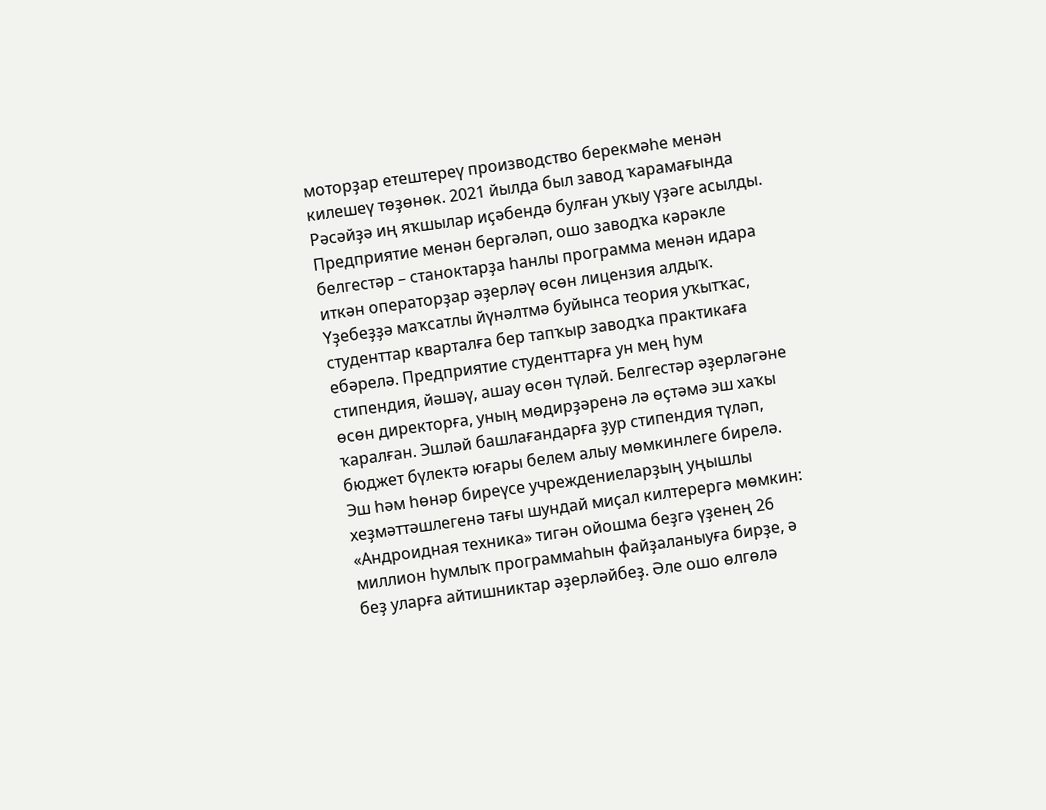моторҙар етештереү производство берекмәһе менән килешеү төҙөнөк. 2021 йылда был завод ҡарамағында Рәсәйҙә иң яҡшылар иҫәбендә булған уҡыу үҙәге асылды. Предприятие менән бергәләп, ошо заводҡа кәрәкле белгестәр – станоктарҙа һанлы программа менән идара иткән операторҙар әҙерләү өсөн лицензия алдыҡ. Үҙебеҙҙә маҡсатлы йүнәлтмә буйынса теория уҡытҡас, студенттар кварталға бер тапҡыр заводҡа практикаға ебәрелә. Предприятие студенттарға ун мең һум стипендия, йәшәү, ашау өсөн түләй. Белгестәр әҙерләгәне өсөн директорға, уның мөдирҙәренә лә өҫтәмә эш хаҡы ҡаралған. Эшләй башлағандарға ҙур стипендия түләп, бюджет бүлектә юғары белем алыу мөмкинлеге бирелә. Эш һәм һөнәр биреүсе учреждениеларҙың уңышлы хеҙмәттәшлегенә тағы шундай миҫал килтерергә мөмкин: «Андроидная техника» тигән ойошма беҙгә үҙенең 26 миллион һумлыҡ программаһын файҙаланыуға бирҙе, ә беҙ уларға айтишниктар әҙерләйбеҙ. Әле ошо өлгөлә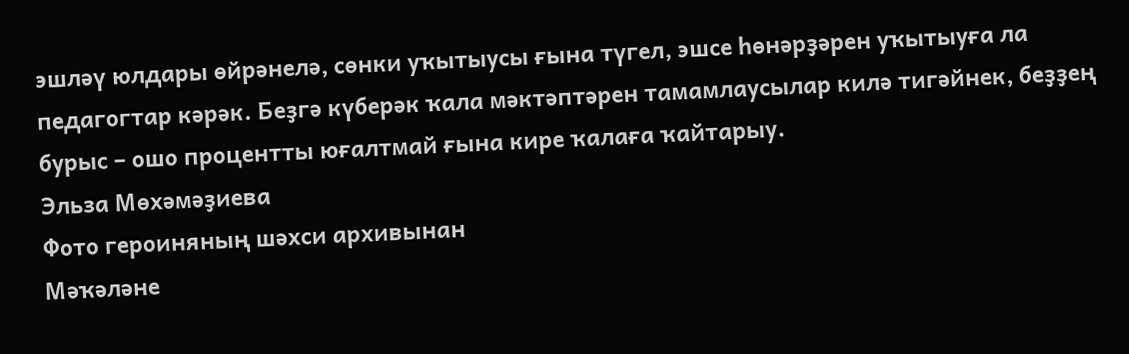эшләү юлдары өйрәнелә, сөнки уҡытыусы ғына түгел, эшсе һөнәрҙәрен уҡытыуға ла педагогтар кәрәк. Беҙгә күберәк ҡала мәктәптәрен тамамлаусылар килә тигәйнек, беҙҙең бурыс – ошо процентты юғалтмай ғына кире ҡалаға ҡайтарыу.
Эльза Мөхәмәҙиева
Фото героиняның шәхси архивынан
Мәҡәләне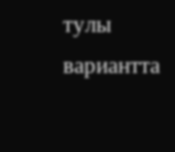тулы вариантта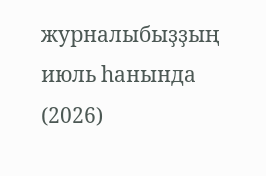журналыбыҙҙың июль һанында (2026)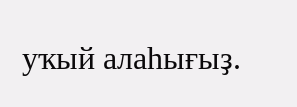уҡый алаһығыҙ.